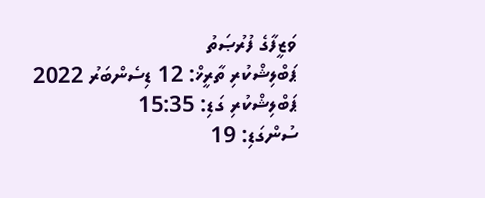ވަޒީފާގެ ފުރުޞަތު
ޕަބްލިޝްކުރި ތާރީޚް: 12 ޑިސެންބަރު 2022
ޕަބްލިޝްކުރި ގަޑި: 15:35
ސުންގަޑި: 19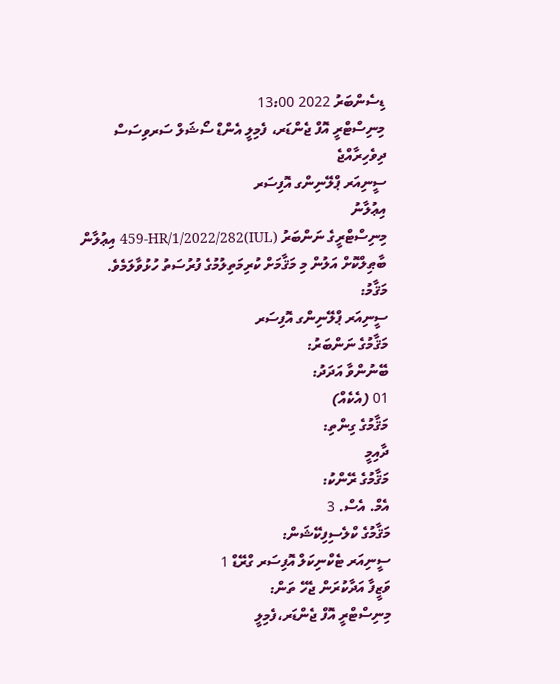ޑިސެންބަރު 2022 13:00
މިނިސްޓްރީ އޮފް ޖެންޑަރ، ފެމިލީ އެންޑް ސޯޝަލް ސަރވިސަސް
ދިވެހިރާއްޖެ
ސީނިއަރ ޕްލޭނިންގ އޮފިސަރ
އިޢުލާނު
މިނިސްޓްރީގެ ނަންބަރު (IUL)459-HR/1/2022/282 އިޢުލާން ބާޠިލްކޮށް އަލުން މި މަޤާމަށް ކުރިމަތިލުމުގެ ފުރުސަތު ހުޅުވާލަމެވެ.
މަޤާމު:
ސީނިއަރ ޕްލޭނިންގ އޮފިސަރ
މަޤާމުގެ ނަންބަރު:
ބޭނުންވާ އަދަދު:
01 (އެކެއް)
މަޤާމުގެ ގިންތި:
ދާއިމީ
މަޤާމުގެ ރޭންކު:
އެމް. އެސް. 3
މަޤާމުގެ ކްލެސިފިކޭޝަން:
ސީނިއަރ ޓެކްނިކަލް އޮފިސަރ ގްރޭޑް 1
ވަޒީފާ އަދާކުރަން ޖެހޭ ތަން:
މިނިސްޓްރީ އޮފް ޖެންޑަރ،ފެމިލީ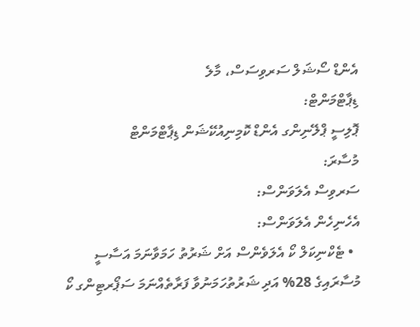އެންޑް ސޯޝަލް ސަރވިސަސް، މާލެ
ޑިޕާޓްމަންޓް:
ޕޮލިސީ ޕްލޭނިންގ އެންޑް ކޮމިނިއުކޭޝަން ޑިޕާޓްމަންޓް
މުސާރަ:
ސަރވިސް އެލަވަންސް:
އެހެނިހެން އެލަވަންސް:
  • ޓެކްނިކަލް ކޯ އެލަވެންސް އަށް ޝަރުތު ހަމަވާނަމަ އަސާސީ މުސާރައިގެ 28% އަދި ޝަރުތުހަމަނުވާ ފަރާތެއްނަމަ ސަޕޯރޓިންގ ކޯ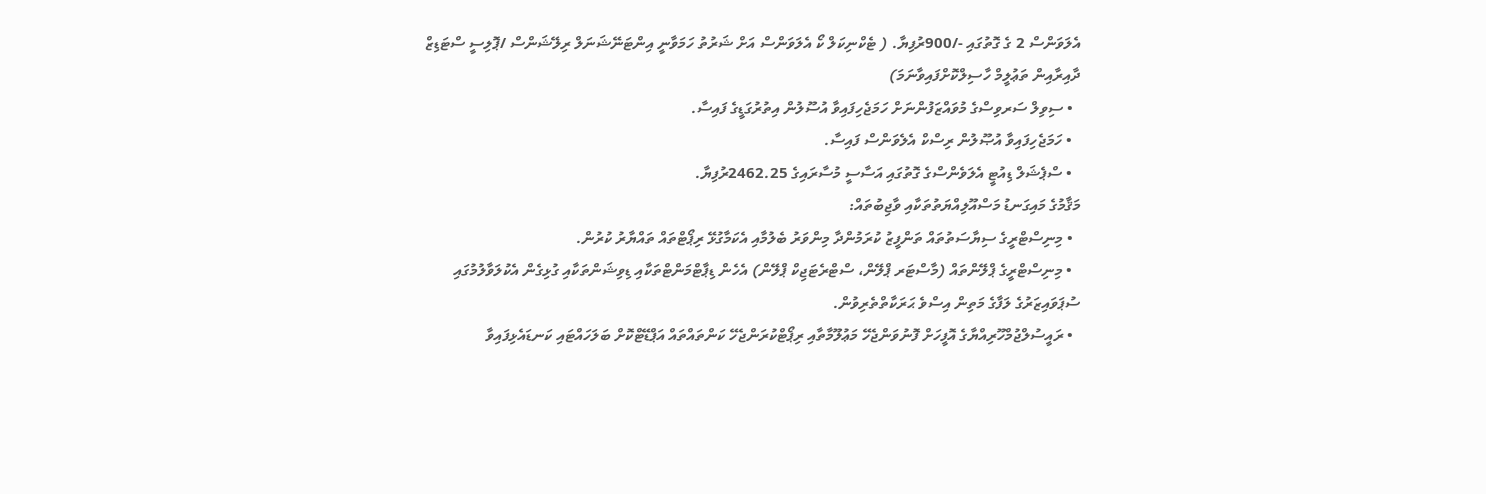އެލަވަންސް 2 ގެ ގޮތުގައި -/900ރުފިޔާ. ( ޓެކްނިކަލް ކޯ އެލަވަންސް އަށް ޝަރުތު ހަމަވާނީ އިންޓަނޭޝަނަލް ރިލޭޝަންސް /ޕޮލިސީ ސްޓަޑިޒް   ދާއިރާއިން ތަޢުލީމް ހާސިލްކޮށްފައިވާނަމަ)
  • ސިވިލް ސަރވިސްގެ މުވައްޒަފުންނަށް ހަމަޖެހިފައިވާ އުސޫލުން އިތުރުގަޑީގެ ފައިސާ.
  • ހަމަޖެހިފައިވާ އުޞޫލުން ރިސްކް އެލެވަންސް ފައިސާ.
  • ސްޕެޝަލް ޑިއުޓީ އެލަވެންސްގެ ގޮތުގައި އަސާސީ މުސާރައިގެ 2462.25ރުފިޔާ.
މަޤާމުގެ މައިގަނޑު މަސްއޫލިއްޔަތުތަކާއި ވާޖިބުތައް:
  • މިނިސްޓްރީގެ ސިޔާސަތުތައް ތަންފީޒު ކުރަމުންދާ މިންވަރު ބެލުމާއި އެކަމާގުޅޭ ރިޕޯޓްތައް ތައްޔާރު ކުރުން.
  • މިނިސްޓްރީގެ ޕްލޭންތައް (މާސްޓަރ ޕްލޭން، ސްޓްރެޓަޖިކް ޕްލޭން) އެހެން ޑިޕާޓްމަންޓްތަކާއި ޑިވިޝަންތަކާއި ގުޅިގެން އެކުލަވާލުމުގައި ސުޕަވައިޒަރުގެ ލަފާގެ މަތިން އިސްވެ ޙަރަކާތްތެރިވުން.
  • ރައީސުލްޖުމްހޫރިއްޔާގެ އޮފީހަށް ފޮނުވަންޖެހޭ މަޢުލޫމާތާއި ރިޕޯޓްކުރަންޖެހޭ ކަންތައްތައް އަޕްޑޭޓްކޮށް ބަލަހައްޓައި ކަނޑައެޅިފައިވާ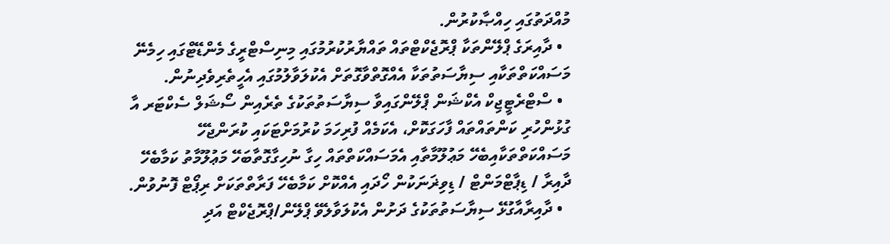މުއްދަތުގައި ހިއްޞާކުރުން.
  • ދާއިރަގެ ޕްލޭންތަކާ ޕްރޮޖެކްޓްތައް ތައްޔާރުކުރުމުގައި މިނިސްޓްރީގެ މެންޑޭޓްގައި ހިމެނޭ މަސައްކަތްތަކާއި ސިޔާސަތުތަކާ އެއްގޮތްވާގޮތަށް އެކުލަވާލުމުގައި އެހީތެރިވެދިނުން.
  • ސްޓްރެޓީޖިކް އެކްޝަން ޕްލޭންގައިވާ ސިޔާސަތުތަކުގެ ތެރެއިން ސޯޝަލް ސެކްޓަރ އާ ގުޅުންހުރި ކަންތައްތައް ފާހަގަކޮށް، އެކަމެއް ފުރިހަމަ ކުރުމަށްޓަކައި ކުރަންޖެހޭ މަސައްކަތްތަކާއިބެހޭ މަޢުލޫމާތާއި އެމަސައްކަތްތައް ހިގާ ނުހިގާގޮތާބަހޭ މަޢުލޫމާތު ކަމާބެހޭ ދާއިރާ / ޑިޕާޓްމަންޓް / ޑިވިޜަނަކުން ހޯދައި އެއްކޮށް ކަމާބެހޭ ފަރާތްތަކަށް ރިޕޯޓް ފޮނުވުން.
  • ދާއިރާއާގުޅޭ ސިޔާސަތުތަކުގެ ދަށުން އެކުލަވާލެވޭ ޕްލޭން/ޕްރޮޖެކްޓް އަދި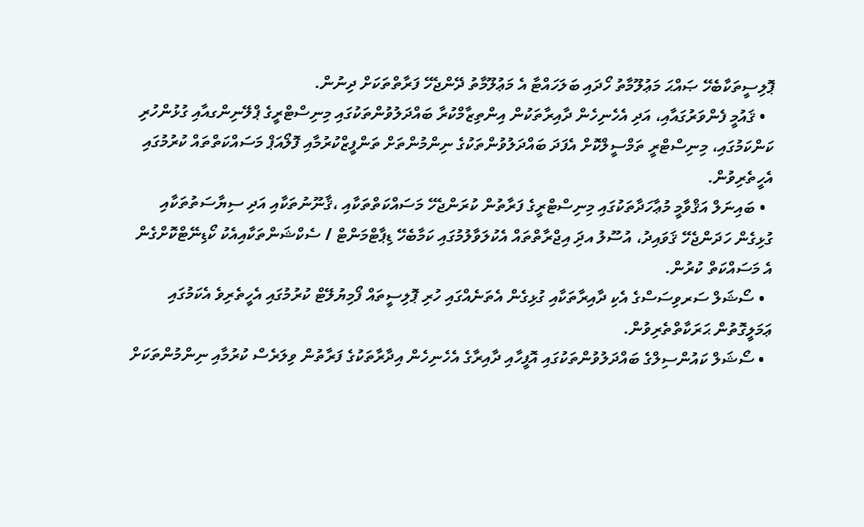ޕޮލިސީތަކާބެހޭ ޞައްޙަ މަޢުލޫމާތު ހޯދައި ބަލަހައްޓާ އެ މަޢުލޫމާތު ދޭންޖެހޭ ފަރާތްތަކަށް ދިނުން.
  • ޤައުމީ ފެންވަރުގައާއި، އަދި އެހެނިހެން ދާއިރާތަކުން އިންތިޒާމްކުރާ ބައްދަލުވުންތަކުގައި މިނިސްޓްރީގެ ޕްލޭނިންގއާއި ގުޅުންހުރި ކަންކަމުގައި، މިނިސްޓްރީ ތަމްސީލްކޮށް އެފަދަ ބައްދަލުވުންތަކުގެ ނިންމުންތަށް ތަންފީޒްކުރުމާއި ފޮލޯއަޕް މަސައްކަތްތައް ކުރުމުގައި އެހީތެރިވުން.
  • ބައިނަލް އަޤްވާމީ މުޢާހަދާތަކުގައި މިނިސްޓްރީގެ ފަރާތުން ކުރަންޖެހޭ މަސައްކަތްތަކާއި ،ޤާނޫނުތަކާއި އަދި ސިޔާސަތުތަކާއި ގުޅިގެން ހަދަންޖެހޭ ޤަވައިދު، އުސޫލު އދަި އިޖްރާތްތައް އެކުލަވާލުމުގައި ކަމާބެހޭ ޑިޕާޓްމަންޓް / ސެކްޝަންތަކާއިއެކު ކޯޑިނޭޓްކޮށްގެން އެ މަސައްކަތް ކުރުން.
  • ސޯޝަލް ސަރވިސަސްގެ އެކި ދާއިރާތަކާއި ގުޅިގެން އެތަނެއްގައި ހުރި ޕޮލިސީތައް ފޯމިޔުލޭޓް ކުރުމުގައި އެހީތެރިވެ އެކަމުގައި ޢަމަލީގޮތުން ޙަރަކާތްތެރިވުން.
  • ސޯޝަލް ކައުންސިލްގެ ބައްދަލުވުންތަކުގައި އޮފީހާއި ދާއިރާގެ އެހެނިހެން އިދާރާތަކުގެ ފަރާތުން ވިލަރެސް ކުރުމާއި ނިންމުންތަކަށް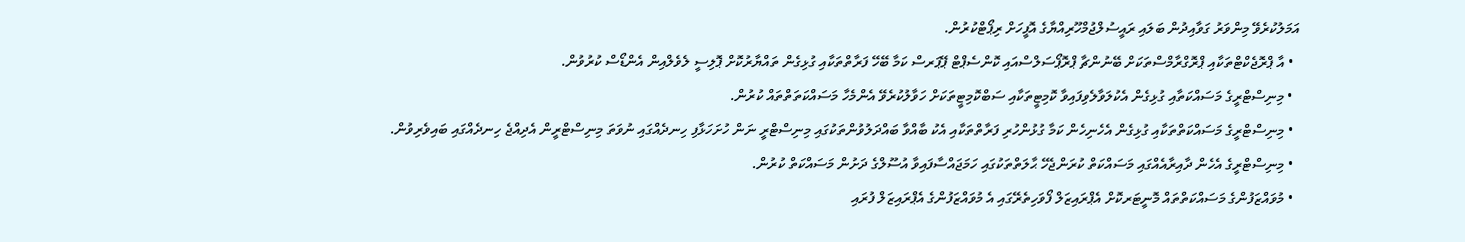އަމަލުކުރެވޭ މިންވަރު ގަވާއިދުން ބަލައި ރައީސުލްޖުމްހޫރިއްޔާގެ އޮފީހަށް ރިޕޯޓްކުރުން.
  • އާ ޕްރޮޖެކްޓްތަކާއި ޕްރޮގްރާމްސްތަކަށް ބޭނުންޗާ ޕްރޮޕޯސަލްސްއައި ކޮންސެޕްޓް ޕޭޕަރސް ކަމާ ބޭހޭ ފަރާތްތަކާއި ގުޅިގެން ތައްޔާރުކޮށް ޕޮލިސީ ލެވެލްއިން އެންޑޯސް ކުރުވުން.
  • މިނިސްޓްރީގެ މަސައްކަތާއި ގުޅިގެން އެކުލަވާލެވިފައިވާ ކޮމިޓީތަކާއި ސަބްކޮމިޓީތަކަށް ހަވާލުކުރެވޭ އެންމެހާ މަސައްކަތަތްތައް ކުރުން.
  • މިނިސްޓްރީގެ މަސައްކަތްތަކާއި ގުޅިގެން އެހެނިހެން ކަމާ ގުޅުންހުރި ފަރާތްތަކާއި އެކު ބާއްވާ ބައްދަލުވުންތަކުގައި މިނިސްޓްރީ ނަން ހުށަހަޅާފި ހިނދެއްގައި ނުވަތަ މިނިސްޓްރީން އެދިއްޖެ ހިނދެއްގައި ބައިވެރިވުން.
  • މިނިސްޓްރީގެ އެހެން ދާއިރާއެއްގައި މަސައްކަތް ކުރަންޖެހޭ ޙާލަތްތަކުގައި ހަމަޖައްސާފައިވާ އުސޫލްގެ ދަށުން މަސައްކަތް ކުރުން.
  • މުވައްޒަފުންގެ މަސައްކަތްތައް މޮނީޓަރކޮށް އެޕްރައިޒަލް ފޯވަހިތެރޭގައި އެ މުވައްޒަފުންގެ އެޕްރައިޒަލް ފުރައި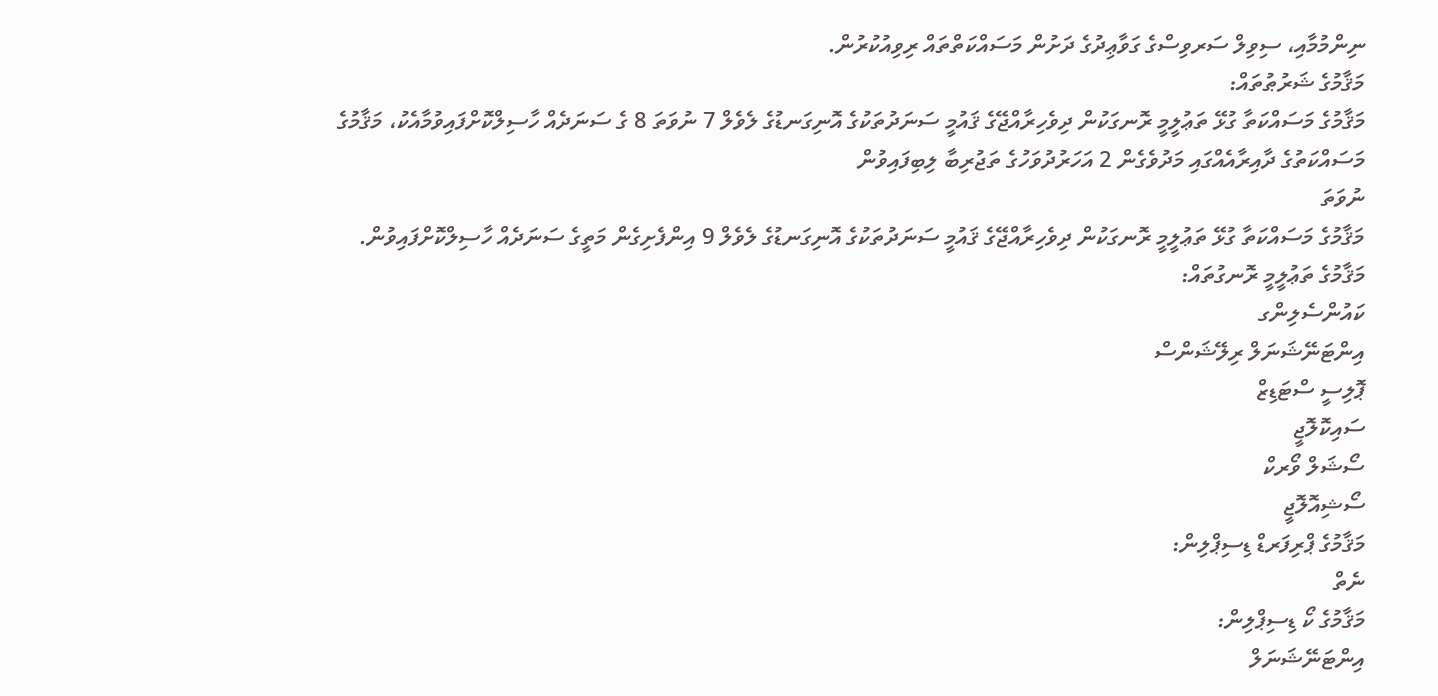ނިންމުމާއި، ސިވިލް ސަރވިސްގެ ގަވާޢިދުގެ ދަށުން މަސައްކަތްތައް ރިވިއުކުރުން.
މަޤާމުގެ ޝަރުޠުތައް:
މަޤާމުގެ މަސައްކަތާ ގުޅޭ ތަޢުލީމީ ރޮނގަކުން ދިވެހިރާއްޖޭގެ ޤައުމީ ސަނަދުތަކުގެ އޮނިގަނޑުގެ ލެވެލް 7 ނުވަތަ 8 ގެ ސަނަދެއް ހާސިލްކޮށްފައިވުމާއެކު، މަޤާމުގެ މަސައްކަތުގެ ދާއިރާއެއްގައި މަދުވެގެން 2 އަހަރުދުވަހުގެ ތަޖުރިބާ ލިބިފައިވުން
ނުވަތަ
މަޤާމުގެ މަސައްކަތާ ގުޅޭ ތަޢުލީމީ ރޮނގަކުން ދިވެހިރާއްޖޭގެ ޤައުމީ ސަނަދުތަކުގެ އޮނިގަނޑުގެ ލެވެލް 9 އިންފެށިގެން މަތީގެ ސަނަދެއް ހާސިލްކޮށްފައިވުން.
މަޤާމުގެ ތަޢުލީމީ ރޮނގުތައް:
ކައުންސެލިންގ
އިންޓަނޭޝަނަލް ރިލޭޝަންސް
ޕޮލިސީ ސްޓަޑިޒް
ސައިކޮލޮޖީ
ސޯޝަލް ވޯރކް
ސޯޝިއޮލޮޖީ
މަޤާމުގެ ޕްރިފަރޑް ޑިސިޕްލިން:
ނެތް
މަޤާމުގެ ކޯ ޑިސިޕްލިން:
އިންޓަނޭޝަނަލް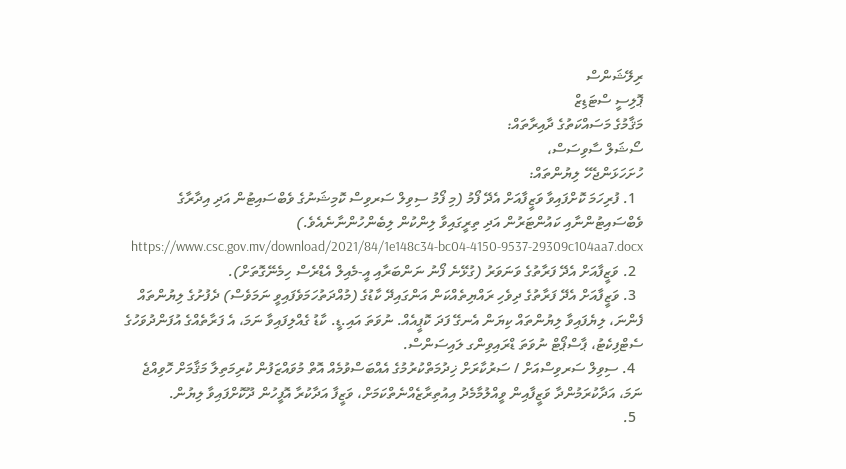ރިލޭޝަންސް
ޕޮލިސީ ސްޓަޑިޒް
މަޤާމުގެ މަސައްކަތުގެ ދާއިރާތައް:
ސޯޝަލް ސާވިސަސް،
ހުށަހަޅަންޖެހޭ ލިޔުންތައް:
  1. ފުރިހަމަ ކޮށްފައިވާ ވަޒީފާއަށް އެދޭ ފޯމު (މި ފޯމު ސިވިލް ސަރވިސް ކޮމިޝަނުގެ ވެބްސައިޓުން އަދި އިދާރާގެ ވެބްސައިޓުންނާއި ކައުންޓަރުން އަދި ތިރީގައިވާ ލިންކުން ލިބެންހުންނާނެއެވެ.)  https://www.csc.gov.mv/download/2021/84/1e148c34-bc04-4150-9537-29309c104aa7.docx
  2. ވަޒީފާއަށް އެދޭ ފަރާތުގެ ވަނަވަރު (ގުޅޭނެ ފޯނު ނަންބަރާއި އީ-މެއިލް އެޑްރެސް ހިމެނޭގޮތަށް).
  3. ވަޒީފާއަށް އެދޭ ފަރާތުގެ ދިވެހި ރައްޔިތެއްކަން އަންގައިދޭ ކާޑުގެ (މުއްދަތުހަމަވެފައިވީ ނަމަވެސް) ދެފުށުގެ ލިޔުންތައް ފެންނަ، ލިޔެފައިވާ ލިޔުންތައް ކިޔަން އެނގޭ ފަދަ ކޮޕީއެއް. ނުވަތަ އައި.ޑީ. ކާޑު ގެއްލިފައިވާ ނަމަ، އެ ފަރާތެއްގެ އުފަންދުވަހުގެ ސެޓްފިކެޓު، ޕާސްޕޯޓް ނުވަތަ ޑްރައިވިންގ ލައިސަންސް.
  4. ސިވިލް ސަރވިސްއަށް / ސަރުކާރަށް ޚިދުމަތްކުރުމުގެ އެއްބަސްވުމެއް އޮތް މުވައްޒަފުން ކުރިމަތިލާ މަޤާމަށް ހޮވިއްޖެ ނަމަ، އަދާކުރަމުންދާ ވަޒީފާއިން ވީއްލުމާމެދު އިއުތިރާޒެއްނެތްކަމަށް، ވަޒީފާ އަދާކުރާ އޮފީހުން ދޫކޮށްފައިވާ ލިޔުން.
  5.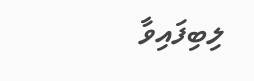ލިބިފައިވާ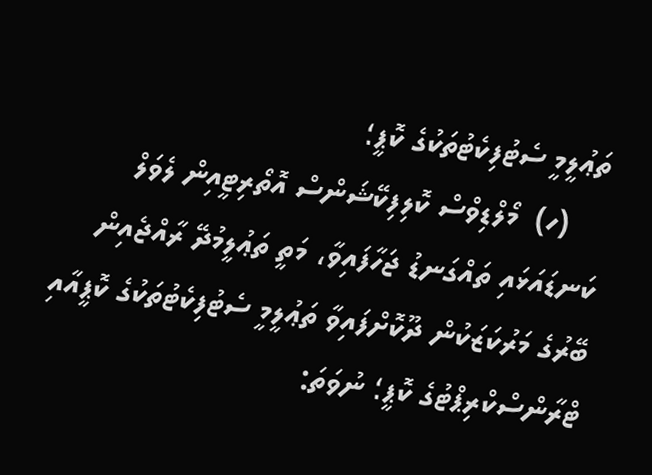ތަޢުލީމީ ސެޓުފިކެޓުތަކުގެ ކޮޕީ؛
    (ހ)  މޯލްޑިވްސް ކޮލިފިކޭޝަންސް އޮތޯރިޓީއިން ލެވަލް ކަނޑައަޅައި ތައްގަނޑު ޖަހާފައިވާ، މަތީ ތަޢުލީމުދޭ ރާއްޖެއިން ބޭރުގެ މަރުކަޒަކުން ދޫކޮށްފައިވާ ތަޢުލީމީ ސެޓުފިކެޓުތަކުގެ ކޮޕީއާއި ޓްރާންސްކްރިޕްޓުގެ ކޮޕީ؛ ނުވަތަ: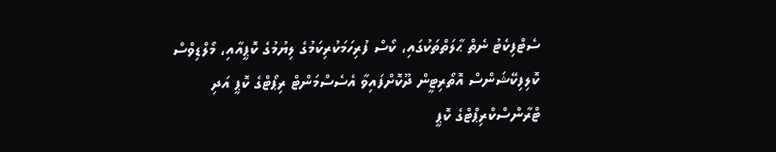ސެޓްފިކެޓު ނެތް ޙާލަތްތަކުގައި، ކޯސް ފުރިހަމަކުރިކަމުގެ ލިޔުމުގެ ކޮޕީއާއި، މޯލްޑިވްސް ކޮލިފިކޭޝަންސް އޮތޯރިޓީން ދޫކޮށްފައިވާ އެސެސްމަންޓް ރިޕޯޓްގެ ކޮޕީ އަދި ޓްރާންސްކްރިޕްޓްގެ ކޮޕީ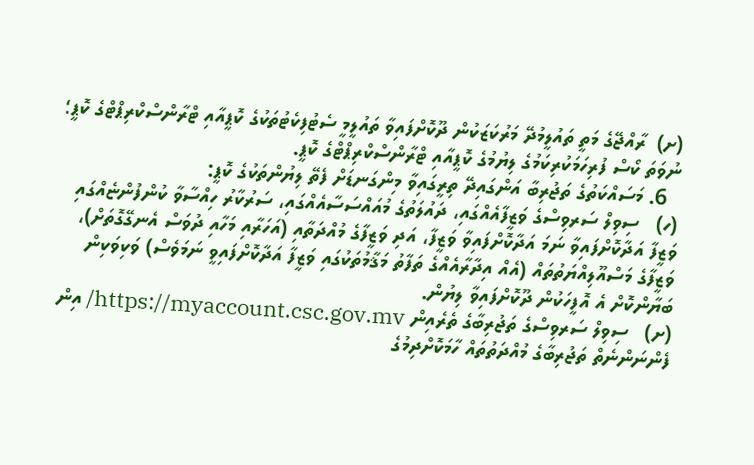(ށ)  ރާއްޖޭގެ މަތީ ތައުލީމުދޭ މަރުކަޒަކުން ދޫކޮށްފައިވާ ތައުލީމީ ސެޓުފިކެޓުތަކުގެ ކޮޕީއާއި ޓްރާންސްކްރިޕްޓްގެ ކޮޕީ؛ ނުވަތަ ކޯސް ފުރިހަމަކުރިކަމުގެ ލިޔުމުގެ ކޮޕީއާއި ޓްރާންސްކްރިޕްޓްގެ ކޮޕީ.
  6. މަސައްކަތުގެ ތަޖުރިބާ އަންގައިދޭ ތިރީގައިވާ މިންގަނޑަށް ފެތޭ ލިޔުންތަކުގެ ކޮޕީ:
(ހ)   ސިވިލް ސަރވިސްގެ ވަޒީފާއެއްގައި، ދައުލަތުގެ މުއައްސަސާއެއްގައި، ސަރުކާރު ހިއްސާވާ ކުންފުންޏެއްގައި ވަޒީފާ އަދާކޮށްފައިވާ ނަމަ އަދާކޮށްފައިވާ ވަޒީފާ، އަދި ވަޒީފާގެ މުއްދަތާއި (އަހަރާއި މަހާއި ދުވަސް އެނގޭގޮތަށް)، ވަޒީފާގެ މަސްއޫލިއްޔަތުތައް (އެއް އިދާރާއެއްގެ ތަފާތު މަޤާމުތަކުގައި ވަޒީފާ އަދާކޮށްފައިވީ ނަމަވެސް) ވަކިވަކިން ބަޔާންކޮށް އެ އޮފީހަކުން ދޫކޮށްފައިވާ ލިޔުން.
(ށ)   ސިވިލް ސަރވިސްގެ ތަޖުރިބާގެ ތެރެއިން https://myaccount.csc.gov.mv/ އިން ފެންނަންނެތް ތަޖުރިބާގެ މުއްދަތުތައް ހާމަކޮށްދިމުގެ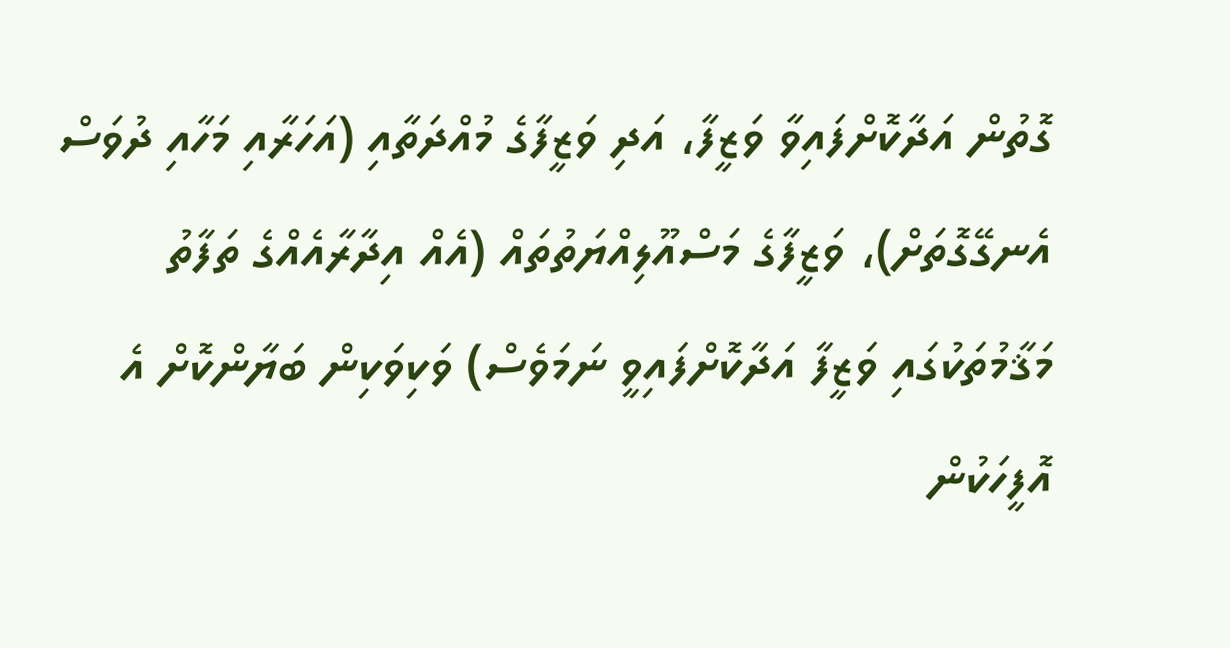ގޮތުން އަދާކޮށްފައިވާ ވަޒީފާ، އަދި ވަޒީފާގެ މުއްދަތާއި (އަހަރާއި މަހާއި ދުވަސް އެނގޭގޮތަށް)، ވަޒީފާގެ މަސްއޫލިއްޔަތުތައް (އެއް އިދާރާއެއްގެ ތަފާތު މަޤާމުތަކުގައި ވަޒީފާ އަދާކޮށްފައިވީ ނަމަވެސް) ވަކިވަކިން ބަޔާންކޮށް އެ އޮފީހަކުން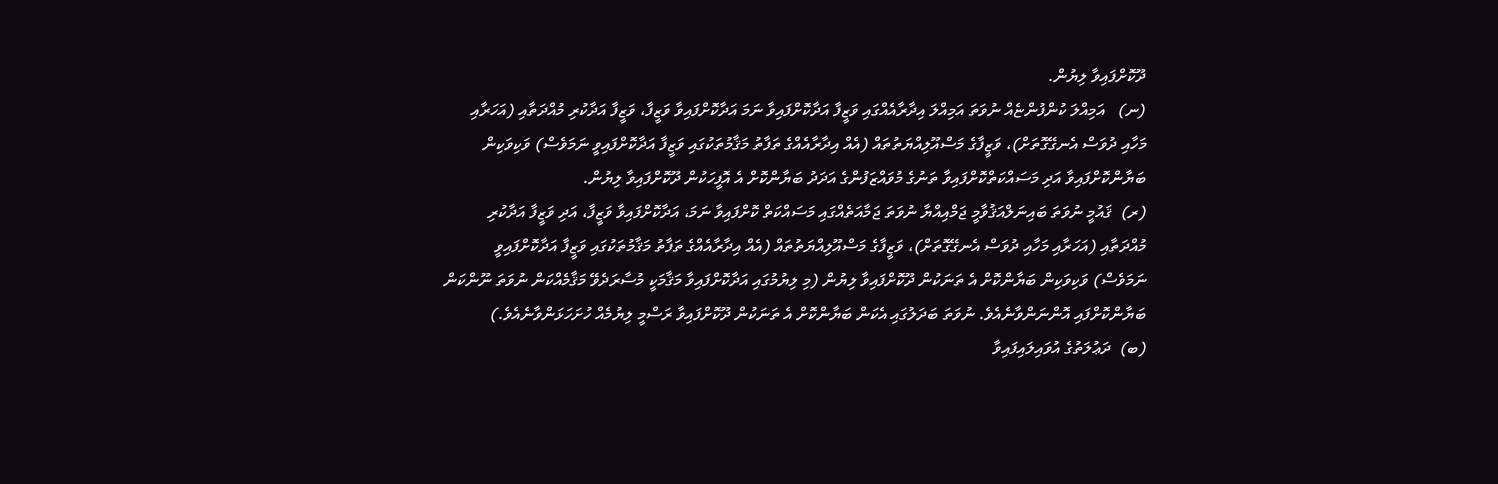ދޫކޮށްފައިވާ ލިޔުން.
(ނ)   އަމިއްލަ ކުންފުންޏެއް ނުވަތަ އަމިއްލަ އިދާރާއެއްގައި ވަޒީފާ އަދާކޮށްފައިވާ ނަމަ އަދާކޮށްފައިވާ ވަޒީފާ، ވަޒީފާ އަދާކުރި މުއްދަތާއި (އަހަރާއި މަހާއި ދުވަސް އެނގޭގޮތަށް)، ވަޒީފާގެ މަސްއޫލިއްޔަތުތައް (އެއް އިދާރާއެއްގެ ތަފާތު މަޤާމުތަކުގައި ވަޒީފާ އަދާކޮށްފައިވީ ނަމަވެސް) ވަކިވަކިން ބަޔާންކޮށްފައިވާ އަދި މަސައްކަތްކޮށްފައިވާ ތަނުގެ މުވައްޒަފުންގެ އަދަދު ބަޔާންކޮށް އެ އޮފީހަކުން ދޫކޮށްފައިވާ ލިޔުން.
(ރ)  ޤައުމީ ނުވަތަ ބައިނަލްއަޤުވާމީ ޖަމްއިއްޔާ ނުވަތަ ޖަމާއަތެއްގައި މަސައްކަތް ކޮށްފައިވާ ނަމަ، އަދާކޮށްފައިވާ ވަޒީފާ، އަދި ވަޒީފާ އަދާކުރި މުއްދަތާއި (އަހަރާއި މަހާއި ދުވަސް އެނގޭގޮތަށް)، ވަޒީފާގެ މަސްއޫލިއްޔަތުތައް (އެއް އިދާރާއެއްގެ ތަފާތު މަޤާމުތަކުގައި ވަޒީފާ އަދާކޮށްފައިވީ ނަމަވެސް) ވަކިވަކިން ބަޔާންކޮށް އެ ތަނަކުން ދޫކޮށްފައިވާ ލިޔުން (މި ލިޔުމުގައި އަދާކޮށްފައިވާ މަޤާމަކީ މުސާރަދެވޭ މަޤާމެއްކަން ނުވަތަ ނޫންކަން ބަޔާންކޮށްފައި އޮންނަންވާނެއެވެ. ނުވަތަ ބަދަލުގައި އެކަން ބަޔާންކޮށް އެ ތަނަކުން ދޫކޮށްފައިވާ ރަސްމީ ލިޔުމެއް ހުށަހަޅަންވާނެއެވެ.)
(ބ)  ދަޢުލަތުގެ އުވައިލައިފައިވާ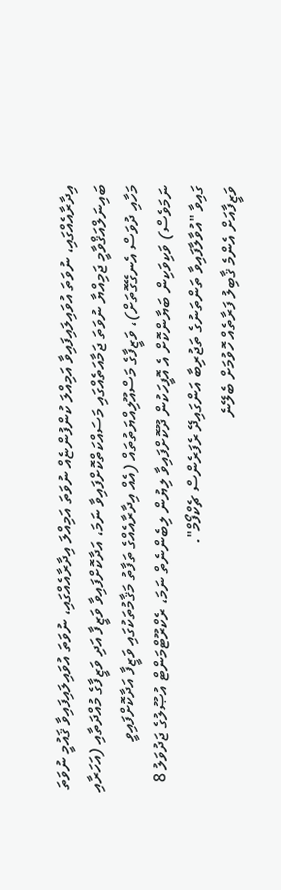އިދާރާއެއްގައި، ނުވަތަ އުވައިލައިފައިވާ އަމިއްލަ ކުންފުންޏެއް ނުވަތަ އަމިއްލަ އިދާރާއެއްގައި، ނުވަތަ އުވައިލައިފައިވާ ޤައުމީ ނުވަތަ ބައިނަލްއަޤްވާމީ ޖަމިއްޔާ ނުވަތަ ޖަމާއަތެއްގައި މަސައްކަތްކޮށްފައިވާ ނަމަ، އަދާކޮށްފައިވާ ވަޒީފާ އަދި ވަޒީފާގެ މުއްދަތާއި (އަހަރާއި މަހާއި ދުވަސް އެނގޭގޮތަށް)، ވަޒީފާގެ މަސްއޫލިއްޔަތުތައް (އެއް އިދާރާއެއްގެ ތަފާތު މަޤާމުތަކުގައި ވަޒީފާ އަދާކޮށްފައިވީ ނަމަވެސް) ވަކިވަކިން ބަޔާންކޮށް އެ އޮފީހަކުން ދޫކޮށްފައިވާ ލިޔުން ލިބެންނެތް ނަމަ، ރެކްރޫޓްމަންޓް އުޞޫލުގެ ޖަދުވަލު 8 ގައިވާ "އުވާލާފައިވާ ތަންތަނުގެ ތަޖުރިބާ އަންގައިދޭ ރެފަރެންސް ޗެކްފޯމް".
ވަޒީފާއަށް އެންމެ ޤާބިލު ފަރާތެއް ހޮވުމަށް ބެލޭނެ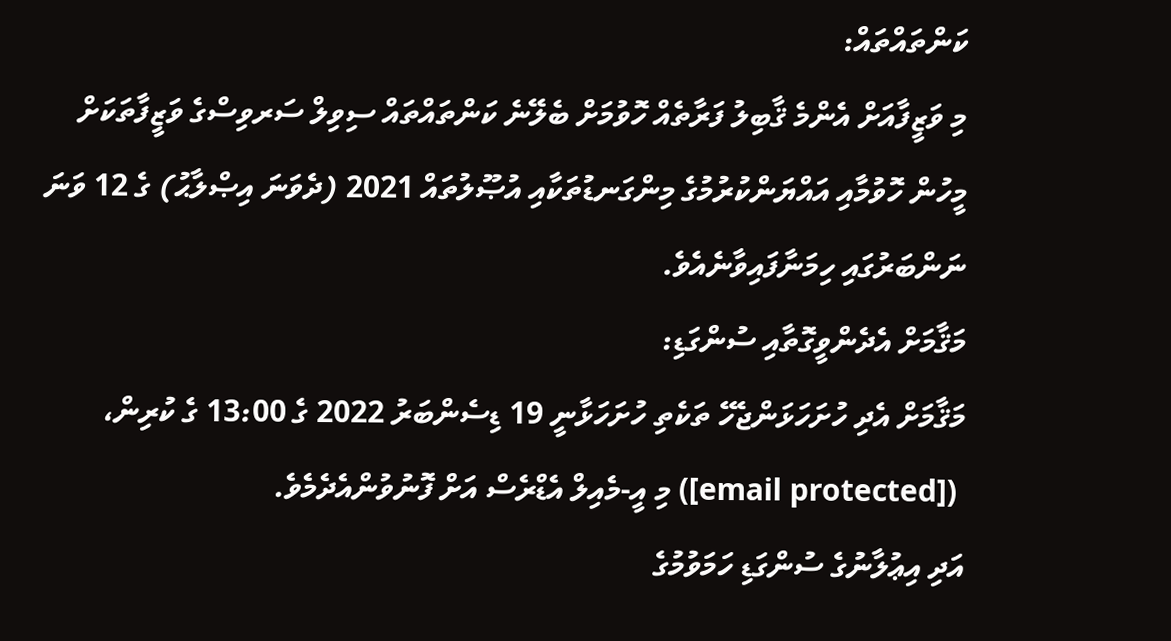ކަންތައްތައް:
މި ވަޒީފާއަށް އެންމެ ޤާބިލު ފަރާތެއް ހޮވުމަށް ބެލޭނެ ކަންތައްތައް ސިވިލް ސަރވިސްގެ ވަޒީފާތަކަށް މީހުން ހޮވުމާއި އައްޔަންކުރުމުގެ މިންގަނޑުތަކާއި އުޞޫލުތައް 2021 (ދެވަނަ އިޞްލާޙު) ގެ 12 ވަނަ ނަންބަރުގައި ހިމަނާފައިވާނެއެވެ.
މަޤާމަށް އެދެންވީގޮތާއި ސުންގަޑި:
މަޤާމަށް އެދި ހުށަހަޅަންޖެހޭ ތަކެތި ހުށަހަޅާނީ 19 ޑިސެންބަރު 2022 ގެ 13:00 ގެ ކުރިން،
 ([email protected]) މި އީ-މެއިލް އެޑްރެސް އަށް ފޮނުވުންއެދެމެވެ.
އަދި އިޢުލާނުގެ ސުންގަޑި ހަމަވުމުގެ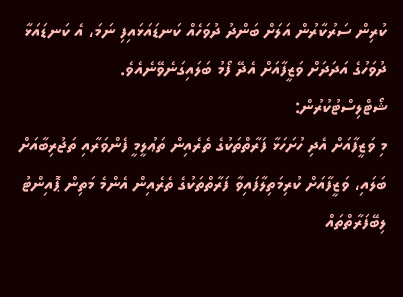ކުރިން ސަރުކާރުން އަލަށް ބަންދު ދުވަހެއް ކަނޑައަޅައިފި ނަމަ، އެ ކަނޑައަޅާ ދުވަހުގެ އަދަދަށް ވަޒީފާއަށް އެދޭ ފޯމު ބަލައިގަނެވޭނެއެވެ.
ޝޯޓްލިސްޓުކުރުން:
މި ވަޒީފާއަށް އެދި ހުށަހަޅާ ފަރާތްތަކުގެ ތެރެއިން ތަޢުލީމީ ފެންވަރާއި ތަޖުރިބާއަށް ބަލައި، ވަޒީފާއަށް ކުރިމަތިލާފައިވާ ފަރާތްތަކުގެ ތެރެއިން އެންމެ މަތިން ޕޮއިންޓު ލިބޭފަރާތްތައް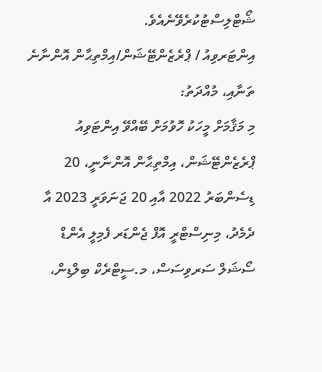ޝޯޓްލިސްޓުކުރެވޭނެއެވެ.
އިންޓަރވިއު / ޕްރެޒެންޓޭޝަން/އިމްތިޙާން އޮންނާނެ ތަނާއި، މުއްދަތު:
މި މަޤާމަށް މީހަކު ހޮވުމަށް ބޭއްވޭ އިންޓަވިއު ޕްރެޒެންޓޭޝަން، އިމްތިޙާން އޮންނާނީ، 20 ޑިސެންބަރު 2022 އާއި 20 ޖަނަވަރީ 2023 އާ ދެމެދު، މިނިސްޓްރީ އޮފް ޖެންޑަރ ފެމިލީ އެންޑް ސޯޝަލް ސަރވިސަސް، މ.ސީޓްރެކް ބިލްޑިން،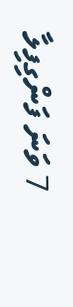7 ވަނަ ފަންގިފިލާ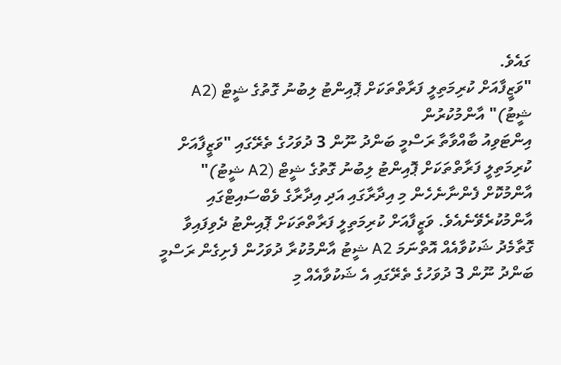ގައެވެ.
"ވަޒީފާއަށް ކުރިމަތިލީ ފަރާތްތަކަށް ޕޮއިންޓު ލިބުނު ގޮތުގެ ޝީޓް (A2 ޝީޓު)" އާންމުކުރުން
އިންޓަވިއު ބާއްވާތާ ރަސްމީ ބަންދު ނޫން 3 ދުވަހުގެ ތެރޭގައި "ވަޒީފާއަށް ކުރިމަތިލީ ފަރާތްތަކަށް ޕޮއިންޓު ލިބުނު ގޮތުގެ ޝީޓް (A2 ޝީޓު)" އާންމުކޮށް ފެންނާނެހެން މި އިދާރާގައި އަދި އިދާރާގެ ވެބްސައިޓްގައި އާންމުކުރެވޭނެއެވެ. ވަޒީފާއަށް ކުރިމަތިލީ ފަރާތްތަކަށް ޕޮއިންޓު ދެވިފައިވާ ގޮތާމެދު ޝަކުވާއެއް އޮތްނަމަ A2 ޝީޓު އާންމުކުރާ ދުވަހުން ފެށިގެން ރަސްމީ ބަންދު ނޫން 3 ދުވަހުގެ ތެރޭގައި އެ ޝަކުވާއެއް މި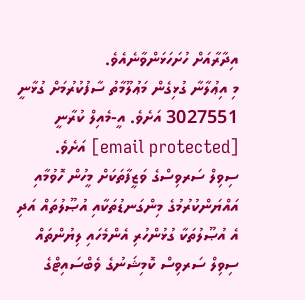އިދާރާއަށް ހުށަހަޅަންވާނެއެވެ.
މި އިޢުލާނާ ގުޅިގެން މަޢުލޫމާތު ސާފުކުރުމަށް ގުޅާނީ 3027551 އަށެވެ. އީ-މެއިލް ކުރާނީ [email protected] އަށެވެ.
ސިވިލް ސަރވިސްގެ ވަޒީފާތަކަށް މީހުން ހޮވުމާއި އައްޔަންކުރުމުގެ މިންގަނޑުތަކާއި އުޞޫލުތައް އަދި އެ އުޞޫލުތަކާ ގުޅުންހުރި އެންމެހައި ލިޔުންތައް ސިވިލް ސަރވިސް ކޮމިޝަނުގެ ވެބްސައިޓްގެ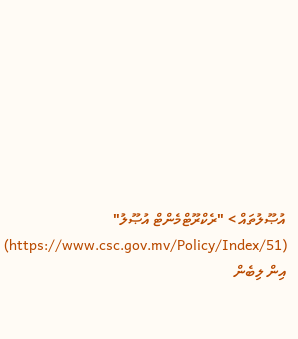އުޞޫލުތައް > "ރެކްރޫޓްމެންޓް އުޞޫލު" (https://www.csc.gov.mv/Policy/Index/51) އިން ލިބެން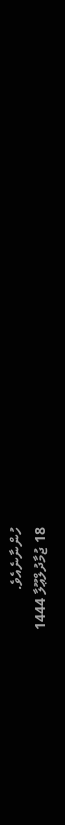ހުންނާނެއެވެ.
18 ޖުމާދުލްޢޫލާ 1444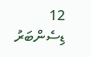12 ޑިސެންބަރު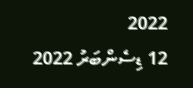2022
12 ޑިސެންބަރު 2022